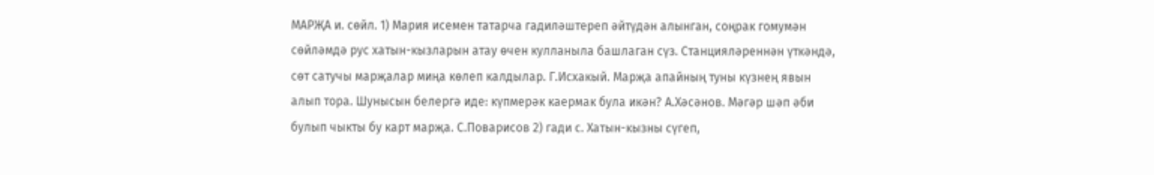МАРҖА и. сөйл. 1) Мария исемен татарча гадиләштереп әйтүдән алынган, соңрак гомумән сөйләмдә рус хатын-кызларын атау өчен кулланыла башлаган сүз. Станцияләреннән үткәндә, сөт сатучы марҗалар миңа көлеп калдылар. Г.Исхакый. Марҗа апайның туны күзнең явын алып тора. Шунысын белергә иде: күпмерәк каермак була икән? А.Хәсәнов. Мәгәр шәп әби булып чыкты бу карт марҗа. С.Поварисов 2) гади с. Хатын-кызны сүгеп,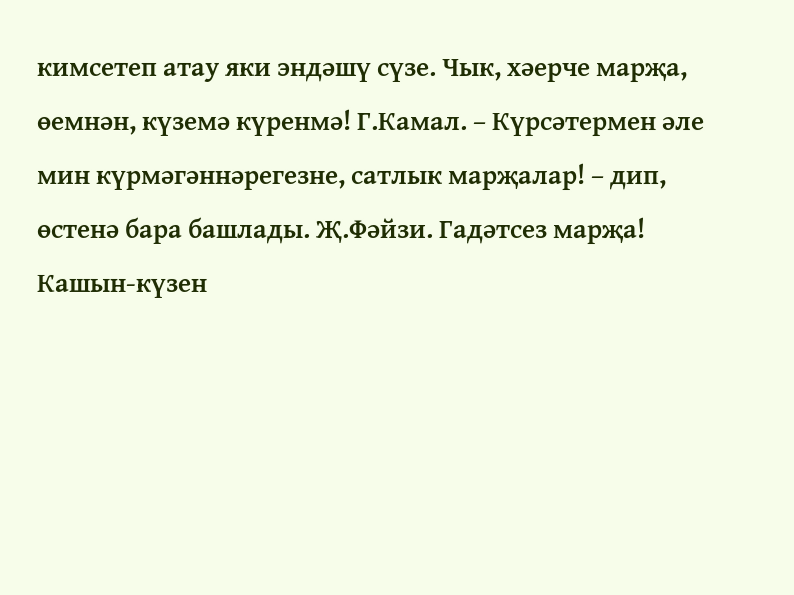кимсетеп атау яки эндәшү сүзе. Чык, хәерче марҗа, өемнән, күземә күренмә! Г.Камал. – Күрсәтермен әле мин күрмәгәннәрегезне, сатлык марҗалар! – дип, өстенә бара башлады. Җ.Фәйзи. Гадәтсез марҗа! Кашын-күзен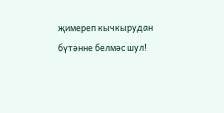җимереп кычкырудан бүтәнне белмәс шул!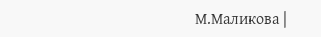М.Маликова |